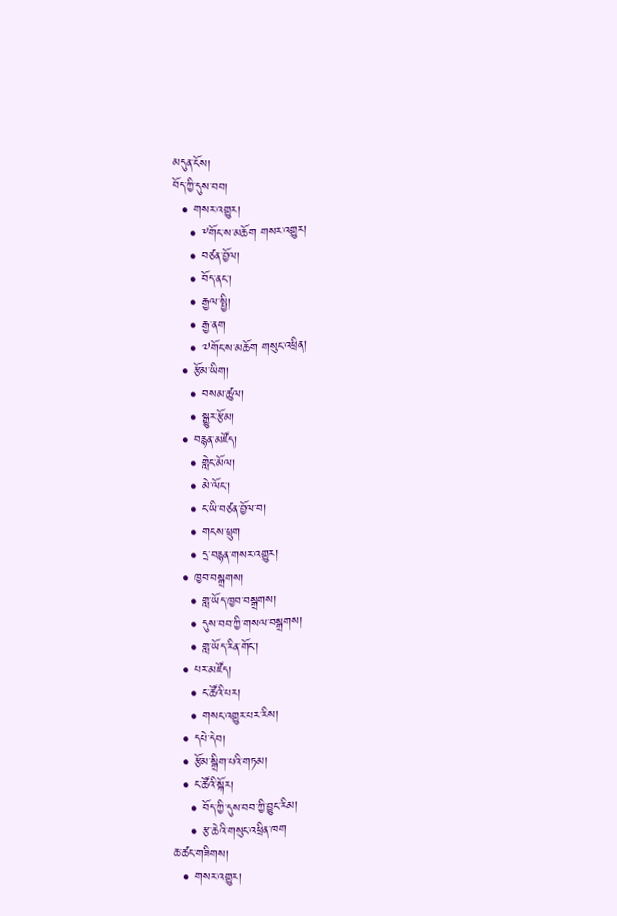མདུན་ངོས།
བོད་ཀྱི་དུས་བབ།
  • གསར་འགྱུར།
    • ༸གོང་ས་མཆོག གསར་འགྱུར།
    • བཙན་བྱོལ།
    • བོད་ནང་།
    • རྒྱལ་སྤྱི།
    • རྒྱ་ནག
    • ༧གོང་ས་མཆོག གསུང་འཕྲིན།
  • རྩོམ་ཡིག།
    • བསམ་ཚུལ།
    • སྒྱུར་རྩོམ།
  • བརྙན་མཛོད།
    • གླེང་མོལ།
    • མེ་ལོང་།
    • ང་ཡི་བཙན་བྱོལ་བ།
    • གངས་ཕྲུག
    • དྲ་བརྙན་གསར་འགྱུར།
  • ཁྱབ་བསྒྲགས།
    • གླ་ཡོད་ཁྱབ་བསྒྲགས།
    • དུས་བབ་ཀྱི་གསལ་བསྒྲགས།
    • གླ་ཡོད་རིན་གོང་།
  • པར་མཛོད།
    • ང་ཚོའི་པར།
    • གསང་འགྱུར་པར་རིས།
  • དཔེ་དེབ།
  • རྩོམ་སྒྲིག་པའི་གཏམ།
  • ང་ཚོའི་སྐོར།
    • བོད་ཀྱི་དུས་བབ་ཀྱི་བྱུང་རིམ།
    • རྩ་ཆེའི་གསུང་འཕྲིན་ཁག
ཆ་ཚང་གཟིགས།
  • གསར་འགྱུར།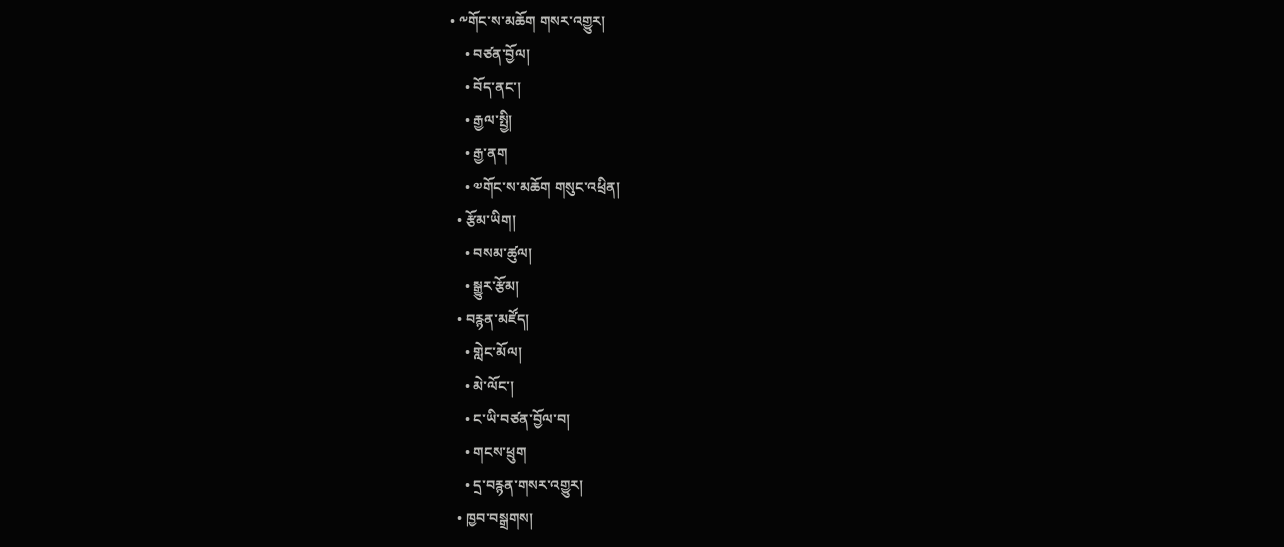• ༸གོང་ས་མཆོག གསར་འགྱུར།
    • བཙན་བྱོལ།
    • བོད་ནང་།
    • རྒྱལ་སྤྱི།
    • རྒྱ་ནག
    • ༧གོང་ས་མཆོག གསུང་འཕྲིན།
  • རྩོམ་ཡིག།
    • བསམ་ཚུལ།
    • སྒྱུར་རྩོམ།
  • བརྙན་མཛོད།
    • གླེང་མོལ།
    • མེ་ལོང་།
    • ང་ཡི་བཙན་བྱོལ་བ།
    • གངས་ཕྲུག
    • དྲ་བརྙན་གསར་འགྱུར།
  • ཁྱབ་བསྒྲགས།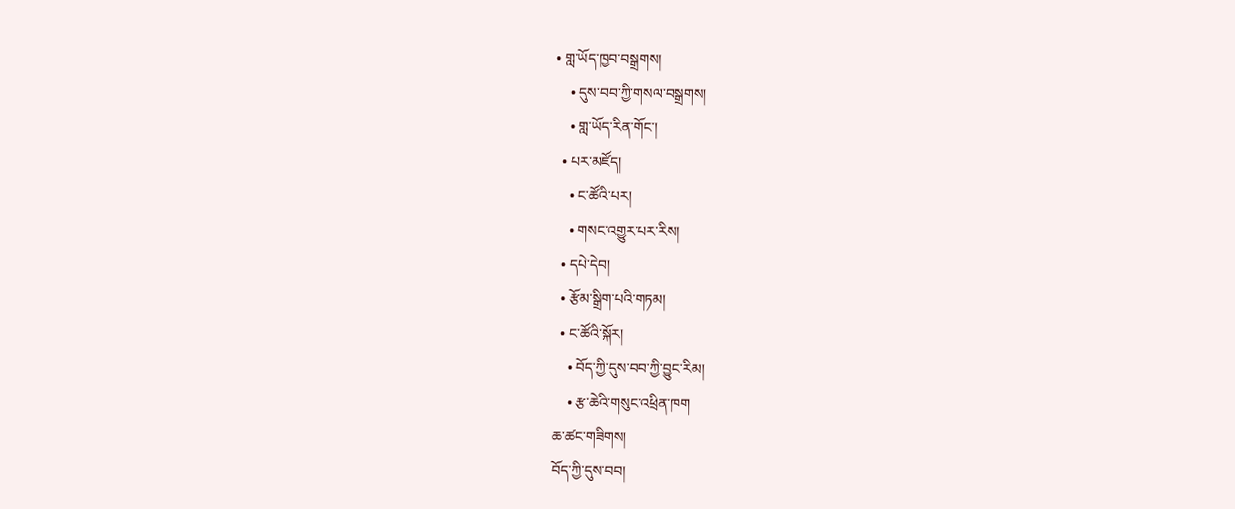• གླ་ཡོད་ཁྱབ་བསྒྲགས།
    • དུས་བབ་ཀྱི་གསལ་བསྒྲགས།
    • གླ་ཡོད་རིན་གོང་།
  • པར་མཛོད།
    • ང་ཚོའི་པར།
    • གསང་འགྱུར་པར་རིས།
  • དཔེ་དེབ།
  • རྩོམ་སྒྲིག་པའི་གཏམ།
  • ང་ཚོའི་སྐོར།
    • བོད་ཀྱི་དུས་བབ་ཀྱི་བྱུང་རིམ།
    • རྩ་ཆེའི་གསུང་འཕྲིན་ཁག
ཆ་ཚང་གཟིགས།
བོད་ཀྱི་དུས་བབ།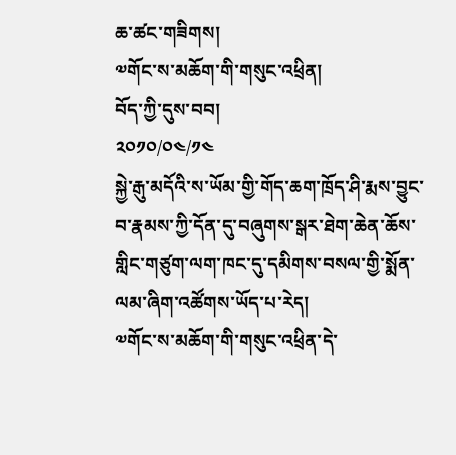ཆ་ཚང་གཟིགས།
༧གོང་ས་མཆོག་གི་གསུང་འཕྲིན།
བོད་ཀྱི་དུས་བབ།
༢༠༡༠/༠༤/༡༤
སྐྱེ་རྒུ་མདོའི་ས་ཡོམ་གྱི་གོད་ཆག་ཁྲོད་ཤི་རྨས་བྱུང་བ་རྣམས་ཀྱི་དོན་དུ་བཞུགས་སྒར་ཐེག་ཆེན་ཆོས་གླིང་གཙུག་ལག་ཁང་དུ་དམིགས་བསལ་གྱི་སྨོན་ལམ་ཞིག་འཚོགས་ཡོད་པ་རེད།
༧གོང་ས་མཆོག་གི་གསུང་འཕྲིན་དེ་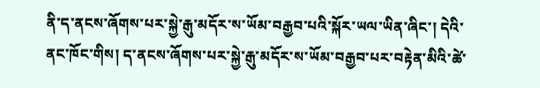ནི་ད་ནངས་ཞོགས་པར་སྐྱེ་རྒུ་མདོར་ས་ཡོམ་བརྒྱབ་པའི་སྐོར་ཡལ་ཡིན་ཞིང་། དེའི་ནང་ཁོང་གིས། ད་ནངས་ཞོགས་པར་སྐྱེ་རྒུ་མདོར་ས་ཡོམ་བརྒྱབ་པར་བརྟེན་མིའི་ཚེ་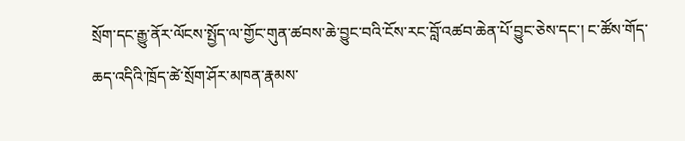སྲོག་དང་རྒྱུ་ནོར་ལོངས་སྤྱོད་ལ་གྱོང་གུན་ཚབས་ཆེ་བྱུང་བའི་ངོས་རང་བློ་འཚབ་ཆེན་པོ་བྱུང་ཅེས་དང་། ང་ཚོས་གོད་ཆད་འདིའི་ཁྲོད་ཚེ་སྲོག་ཤོར་མཁན་རྣམས་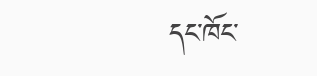དང་ཁོང་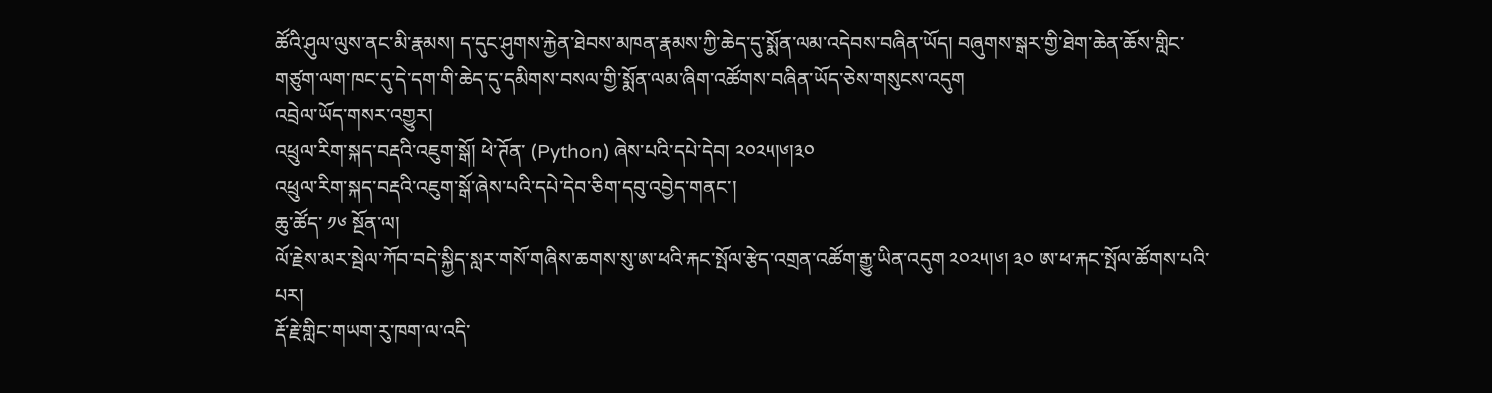ཚོའི་ཤུལ་ལུས་ནང་མི་རྣམས། ད་དུང་ཤུགས་རྐྱེན་ཐེབས་མཁན་རྣམས་ཀྱི་ཆེད་དུ་སྨོན་ལམ་འདེབས་བཞིན་ཡོད། བཞུགས་སྒར་གྱི་ཐེག་ཆེན་ཆོས་གླིང་གཙུག་ལག་ཁང་དུ་དེ་དག་གི་ཆེད་དུ་དམིགས་བསལ་གྱི་སྨོན་ལམ་ཞིག་འཚོགས་བཞིན་ཡོད་ཅེས་གསུངས་འདུག
འབྲེལ་ཡོད་གསར་འགྱུར།
འཕྲུལ་རིག་སྐད་བརྡའི་འཇུག་སྒོ། ཕེ་ཊོན་ (Python) ཞེས་པའི་དཔེ་དེབ། ༢༠༢༥།༦།༣༠
འཕྲུལ་རིག་སྐད་བརྡའི་འཇུག་སྒོ་ཞེས་པའི་དཔེ་དེབ་ཅིག་དབུ་འབྱེད་གནང་།
ཆུ་ཚོད་ ༡༦ སྔོན་ལ།
ལོ་རྗེས་མར་སྦེལ་ཀོབ་བདེ་སྐྱིད་སླར་གསོ་གཞིས་ཆགས་སུ་ཨ་ཕའི་རྐང་སྤོལ་རྩེད་འགྲན་འཚོག་རྒྱུ་ཡིན་འདུག ༢༠༢༥།༦། ༣༠ ཨ་ཕ་རྐང་སྤོལ་ཚོགས་པའི་པར།
རྡོ་རྗེ་གླིང་གཡག་རུ་ཁག་ལ་འདི་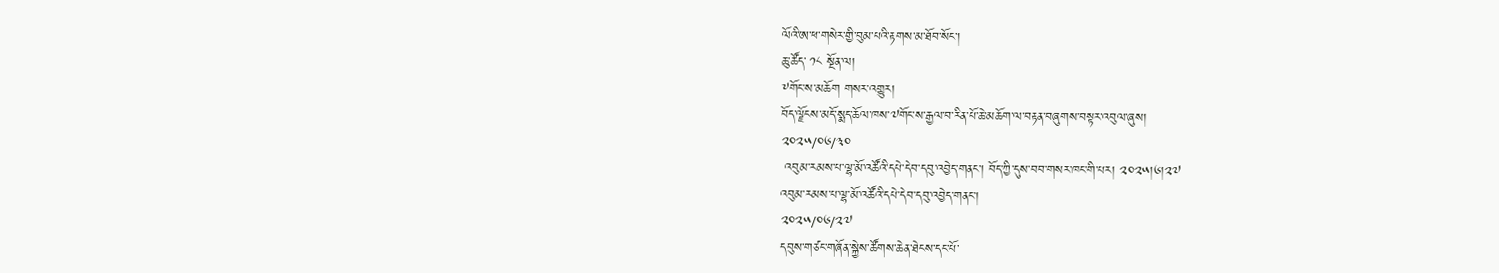ལོའི་ཨ་ཕ་གསེར་གྱི་བུམ་པའི་རྟགས་མ་ཐོབ་སོང་།
ཆུ་ཚོད་ ༡༨ སྔོན་ལ།
༸གོང་ས་མཆོག གསར་འགྱུར།
བོད་ལྗོངས་མདོ་སྨད་ཆོལ་ཁས་༧གོང་ས་རྒྱལ་བ་རིན་པོ་ཆེ་མཆོག་ལ་བརྟན་བཞུགས་བསྟར་འབུལ་ཞུས།
༢༠༢༥/༠༦/༣༠
 འབུམ་རམས་པ་ལྷ་མོ་འཚོའི་དཔེ་དེབ་དབུ་འབྱེད་གནང་། བོད་ཀྱི་དུས་བབ་གསར་ཁང་གི་པར། ༢༠༢༥།༦།༢༧
འབུམ་རམས་པ་ལྷ་མོ་འཚོའི་དཔེ་དེབ་དབུ་འབྱེད་གནང་།
༢༠༢༥/༠༦/༢༧
དབུས་གཙང་གཞོན་སྐྱེས་ཚོགས་ཆེན་ཐེངས་དང་པོ་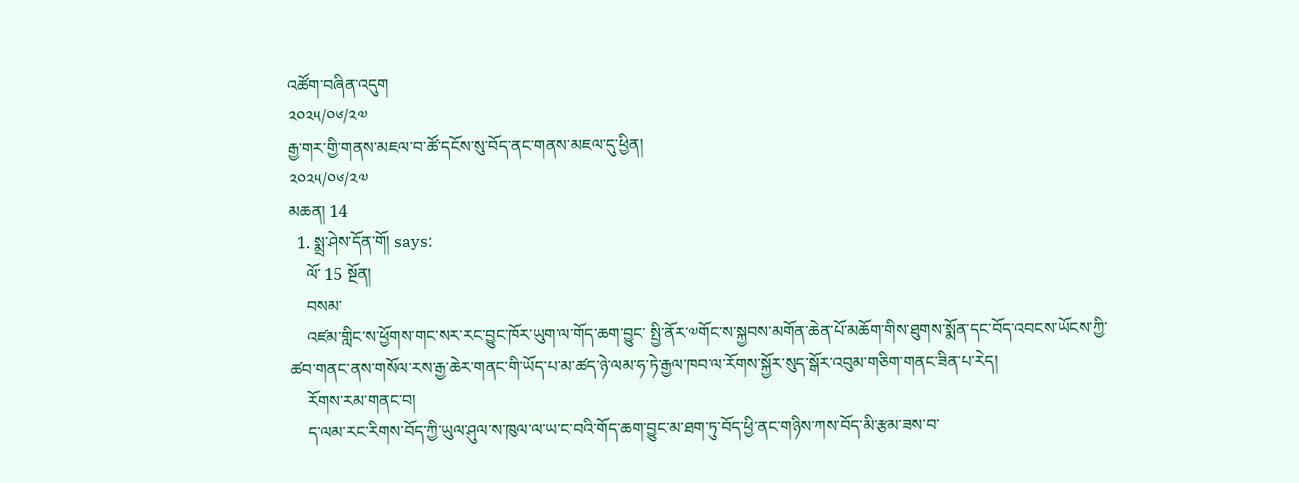འཚོག་བཞིན་འདུག
༢༠༢༥/༠༦/༢༧
རྒྱ་གར་གྱི་གནས་མཇལ་བ་ཚོ་དངོས་སུ་བོད་ནང་གནས་མཇལ་དུ་ཕྱིན།
༢༠༢༥/༠༦/༢༧
མཆན། 14
  1. སྨྲ་ཤེས་དོན་གོ། says:
    ལོ་ 15 སྔོན།
    བསམ་
    འཇ༹མ་གླིང་ས་ཕྱོགས་གང་སར་རང་བྱུང་ཁོར་ཡུག་ལ་གོད་ཆག་བྱུང་ སྤྱི་ནོར་༧གོང་ས་སྐྱབས་མགོན་ཆེན་པོ་མཆོག་གིས་ཐུགས་སྨོན་དང་བོད་འབངས་ཡོངས་ཀྱི་ཆ༹བ་གནང་ནས་གསོལ་རས་རྒྱ་ཆེར་གནང་གི་ཡོད་པ་མ་ཆ༹ད་ཉེ་ལམ་ཧ་ཏེ་རྒྱལ་ཁབ་ལ་རོགས་སྐྱོར་སུད་སྒོར་འབུམ་གཅིག་གནང་ཟིན་པ་རེད།
    རོགས་རམ་གནང་བ།
    ད་ལམ་རང་རིགས་བོད་ཀྱི་ཡུལ་ཤུལ་ས་ཁུལ་ལ་ཡ་ང་བའི་གོད་ཆག་བྱུང་མ་ཐག་ཏུ་བོད་ཕྱི་ནང་གཉིས་ཀས་བོད་མི་རྩམ་ཟས་བ་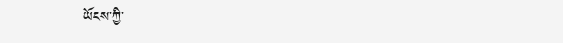ཡོངས་ཀྱི་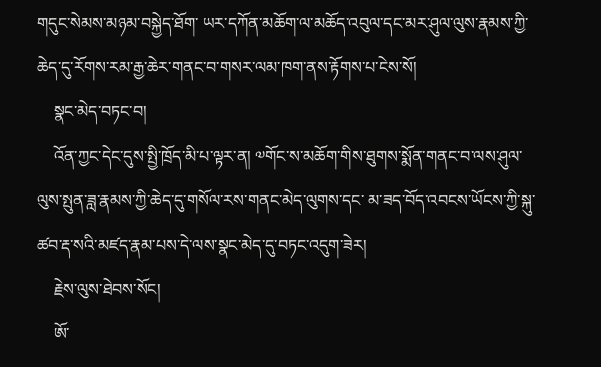གདུང་སེམས་མཉམ་བསྐྱེད་ཐོག་ ཡར་དཀོན་མཆོག་ལ་མཆོད་འབུལ་དང་མར་ཤུལ་ལུས་རྣམས་ཀྱི་ཆེད་དུ་རོགས་རམ་རྒྱ་ཆེར་གནང་བ་གསར་ལམ་ཁག་ནས་རྟོགས་པ་ངེས་སོ།
    སྣང་མེད་བཏང་བ།
    འོན་ཀྱང་དེང་དུས་སྤྱི་ཁྲོད་མི་པ་ལྟར་ན། ༧གོང་ས་མཆོག་གིས་ཐུགས་སྨོན་གནང་བ་ལས་ཤུལ་ལུས་སྤུན་ཟླ་རྣམས་ཀྱི་ཆེད་དུ་གསོལ་རས་གནང་མེད་ལུགས་དང་ མ་ཟད་བོད་འབངས་ཡོངས་ཀྱི་སྐུ་ཆ༹བ་རྡ་སའི་མཇ༹ད་རྣམ་པས་དེ་ལས་སྣང་མེད་དུ་བཏང་འདུག་ཟེར།
    རྗེས་ལུས་ཐེབས་སོང།
    ཨོ་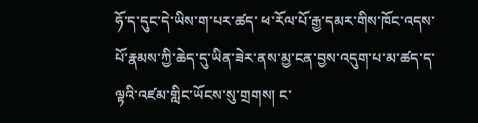ཧོ་ད་དུང་དེ་ཡིས་ག་པར་ཆ༹ད་ ཕ་རོལ་པོ་རྒྱ་དམར་གིས་ཁོང་འདས་པོ་རྣམས་ཀྱི་ཆེད་དུ་ཡིན་ཟེར་ནས་མྱ་ངན་བྱས་འདུག་པ་མ་ཆ༹ད་ད་ལྟའི་འཇ༹མ་གླིང་ཡོངས་སུ་གྲགས། ང་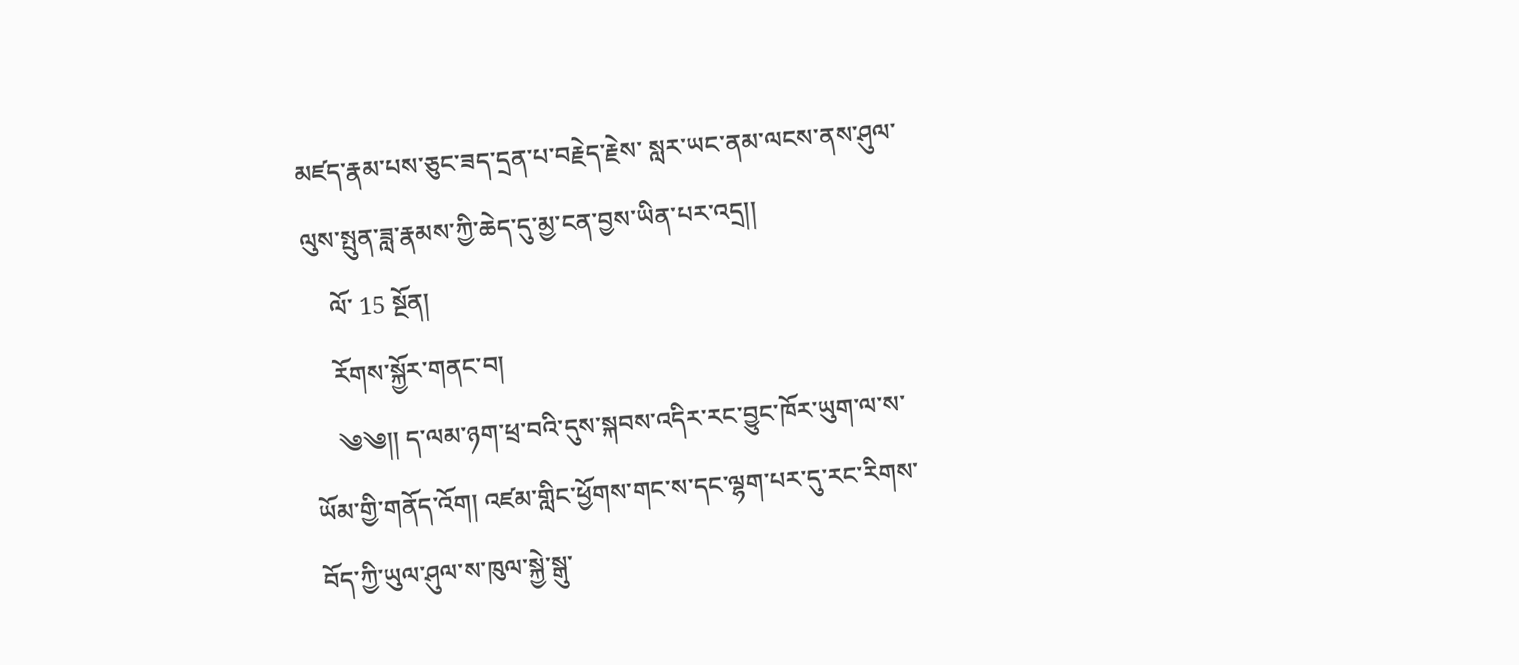མཇ༹ད་རྣམ་པས་ཅུང་ཟད་དྲན་པ་བརྗེད་རྗེས་ སླར་ཡང་ནམ་ལངས་ནས་ཤུལ་ལུས་སྤུན་ཟླ་རྣམས་ཀྱི་ཆེད་དུ་མྱ་ངན་བྱས་ཡིན་པར་འདྲ།།
    ལོ་ 15 སྔོན།
    རོགས་སྐྱོར་གནང་བ།
    ༄༄།། ད་ལམ་ཉག་ཕྲ་བའི་དུས་སྐབས་འདིར་རང་བྱུང་ཁོར་ཡུག་ལ་ས་ཡོམ་གྱི་གནོད་འོག། འཇ༹མ་གླིང་ཕྱོགས་གང་ས་དང་ལྷག་པར་དུ་རང་རིགས་བོད་ཀྱི་ཡུལ་ཤུལ་ས་ཁུལ་སྐྱེ་སྒུ་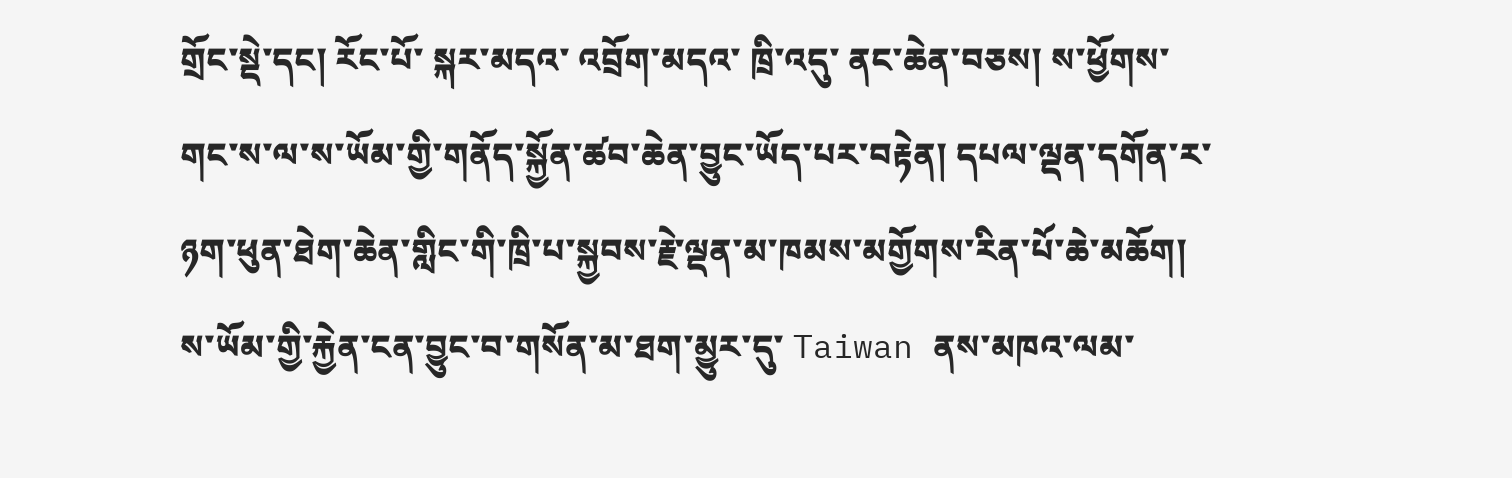གྲོང་སྡེ་དང། རོང་པོ་ སྐར་མདའ་ འབྲོག་མདའ་ ཁྲི་འདུ་ ནང་ཆེན་བཅས། ས་ཕྱོགས་གང་ས་ལ་ས་ཡོམ་གྱི་གནོད་སྐྱོན་ཆ༹བ་ཆེན་བྱུང་ཡོད་པར་བརྟེན། དཔལ་ལྡན་དགོན་ར་ཉག་ཕུན་ཐེག་ཆེན་གླིང་གི་ཁྲི་པ་སྐྱབས་རྗེ་ལྡན་མ་ཁམས་མགྱོགས་རིན་པོ་ཆེ་མཆོག། ས་ཡོམ་གྱི་རྐྱེན་ངན་བྱུང་བ་གསོན་མ་ཐག་མྱུར་དུ་ Taiwan ནས་མཁའ་ལམ་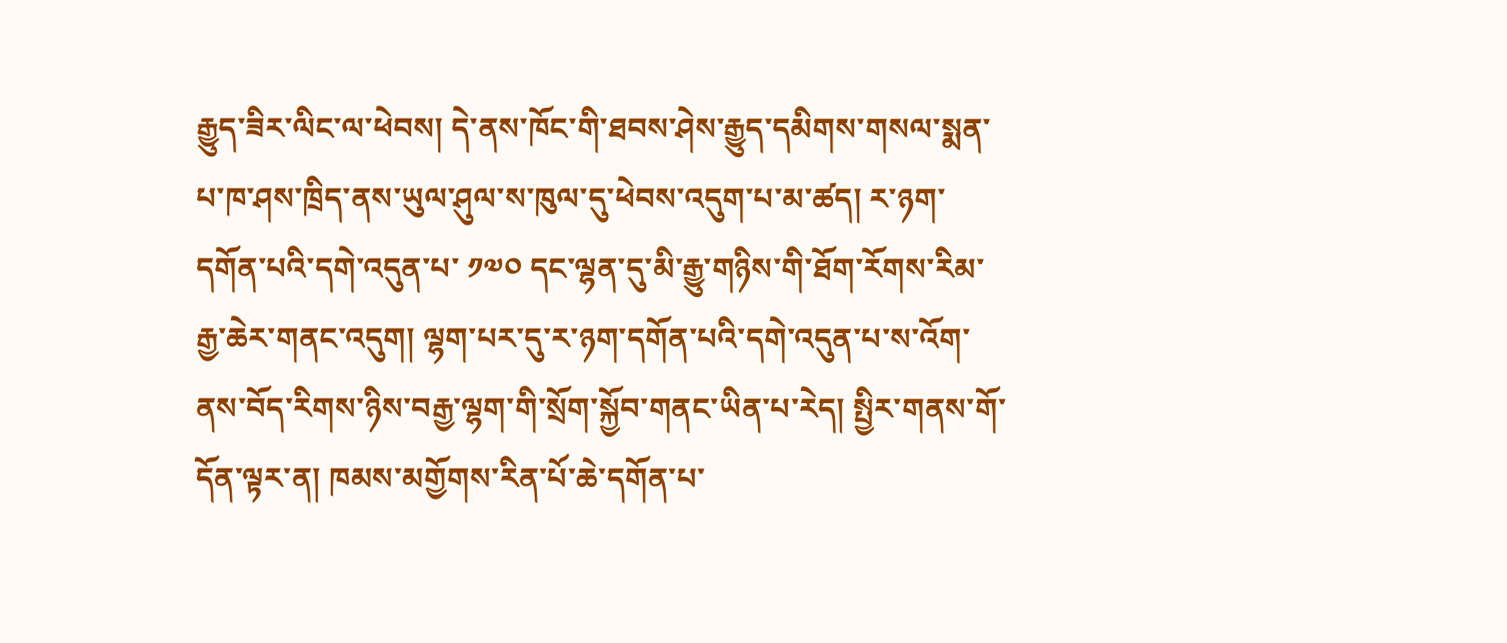རྒྱུད་ཟིར་ལིང་ལ་ཕེབས། དེ་ནས་ཁོང་གི་ཐབས་ཤེས་རྒྱུད་དམིགས་གསལ་སྨན་པ་ཁ་ཤས་ཁྲིད་ནས་ཡུལ་ཤུལ་ས་ཁུལ་དུ་ཕེབས་འདུག་པ་མ་ཆ༹ད། ར་ཉག་དགོན་པའི་དགེ་འདུན་པ་ ༡༧༠ དང་ལྷན་དུ་མི་རྒྱུ་གཉིས་གི་ཐོག་རོགས་རིམ་རྒྱ་ཆེར་གནང་འདུག། ལྷག་པར་དུ་ར་ཉག་དགོན་པའི་དགེ་འདུན་པ་ས་འོག་ནས་བོད་རིགས་ཉིས་བརྒྱ་ལྷག་གི་སྲོག་སྐྱོབ་གནང་ཡིན་པ་རེད། སྤྱིར་གནས་གོ་དོན་ལྟར་ན། ཁམས་མགྱོགས་རིན་པོ་ཆེ་དགོན་པ་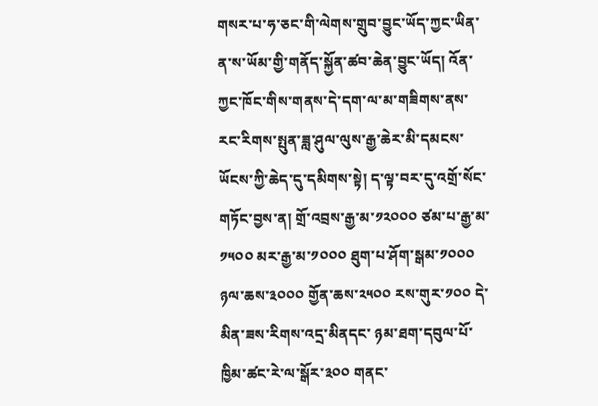གསར་པ་ཧ་ཅང་གི་ལེགས་གྲུབ་བྱུང་ཡོད་ཀྱང་ཡིན་ན་ས་ཡོམ་གྱི་གནོད་སྐྱོན་ཆ༹བ་ཆེན་བྱུང་ཡོད། འོན་ཀྱང་ཁོང་གིས་གནས་དེ་དག་ལ་མ་གཟིགས་ནས་རང་རིགས་སྤུན་ཟླ་ཤུལ་ལུས་རྒྱ་ཆེར་མི་དམངས་ཡོངས་ཀྱི་ཆེད་དུ་དམིགས་སྟེ། ད་ལྟ་བར་དུ་འགྲོ་སོང་གཏོང་བྱས་ན། གྲོ་འབྲས་རྒྱ་མ་༡༢༠༠༠ ཅ༹མ་པ་རྒྱ་མ་༡༥༠༠ མར་རྒྱ་མ་༡༠༠༠ ཐུག་པ་ཤོག་སྒམ་༡༠༠༠ ཉལ་ཆས་༣༠༠༠ གྱོན་ཆས་༢༥༠༠ རས་གུར་༡༠༠ དེ་མིན་ཟས་རིགས་འདྲ་མིནདང་ ཉམ་ཐག་དབུལ་པོ་ཁྱིམ་ཆ༹ང་རེ་ལ་སྒོར་༣༠༠ གནང་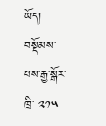ཡོད། བསྡོམས་པས་རྒྱ་སྒོར་ཁྲི་ ༢༡༥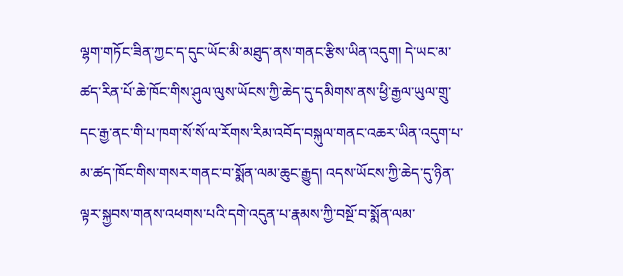ལྷག་གཏོང་ཟིན་ཀྱང་ད་དུང་ཡོང་མི་མཐུད་ནས་གནང་རྩིས་ཡིན་འདུག། དེ་ཡང་མ་ཆ༹ད་རིན་པོ་ཆེ་ཁོང་གིས་ཤུལ་ལུས་ཡོངས་ཀྱི་ཆེད་དུ་དམིགས་ནས་ཕྱི་རྒྱལ་ཡུལ་གྲུ་དང་རྒྱ་ནང་གི་པ་ཁག་སོ་སོ་ལ་རོགས་རིམ་འབོད་བསྐུལ་གནང་འཆར་ཡིན་འདུག་པ་མ་ཆ༹ད་ཁོང་གིས་གསར་གནང་བ་སྨོན་ལམ་ཆུང་རྒྱུད། འདས་ཡོངས་ཀྱི་ཆེད་དུ་ཉིན་ལྟར་སྐྱབས་གནས་འཕགས་པའི་དགེ་འདུན་པ་རྣམས་ཀྱི་བསྔོ་བ་སྨོན་ལམ་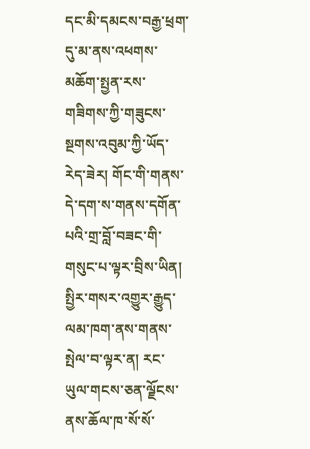དང་མི་དམངས་བརྒྱ་ཕྲག་དུ་མ་ནས་འཕགས་མཆོག་སྤྱན་རས་གཟིགས་ཀྱི་གཟུངས་སྔགས་འབུམ་ཀྱི་ཡོད་རེད་ཟེར། གོང་གི་གནས་དེ་དག་ས་གནས་དགོན་པའི་གྲ་བློ་བཟང་གི་གསུང་པ་ལྟར་བྲིས་ཡིན། སྤྱིར་གསར་འགྱུར་རྒྱུད་ལམ་ཁག་ནས་གནས་སྤེལ་བ་ལྟར་ན། རང་ཡུལ་གངས་ཅན་ལྗོངས་ནས་ཆོལ་ཁ་སོ་སོ་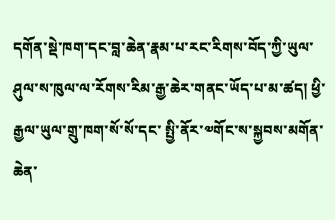དགོན་སྡེ་ཁག་དང་བླ་ཆེན་རྣམ་པ་རང་རིགས་བོད་ཀྱི་ཡུལ་ཤུལ་ས་ཁུལ་ལ་རོགས་རིམ་རྒྱ་ཆེར་གནང་ཡོད་པ་མ་ཆ༹ད། ཕྱི་རྒྱལ་ཡུལ་གྲུ་ཁག་སོ་སོ་དང་ སྤྱི་ནོར་༧གོང་ས་སྐྱབས་མགོན་ཆེན་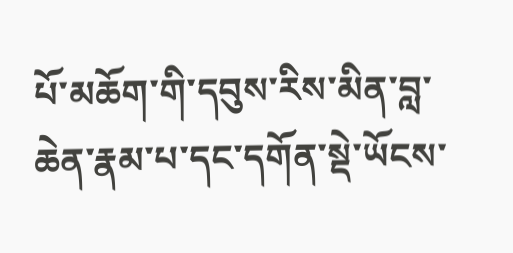པོ་མཆོག་གི་དབུས་རིས་མིན་བླ་ཆེན་རྣམ་པ་དང་དགོན་སྡེ་ཡོངས་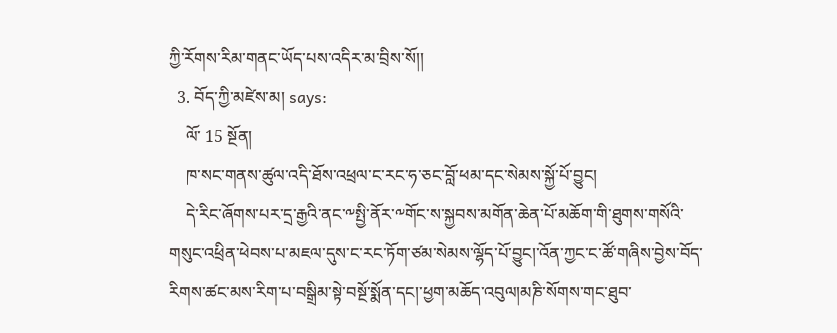ཀྱི་རོགས་རིམ་གནང་ཡོད་པས་འདིར་མ་བྲིས་སོ།།
  3. བོད་ཀྱི་མཛེས་མ། says:
    ལོ་ 15 སྔོན།
    ཁ་སང་གནས་ཚུལ་འདི་ཐོས་འཕྲལ་ང་རང་ཧ་ཅང་བློ་ཕམ་དང་སེམས་སྐྱོ་པོ་བྱུང།
    དེ་རིང་ཞོགས་པར་དྲ་རྒྱའི་ནང་༸སྤྱི་ནོར་༸གོང་ས་སྐྱབས་མགོན་ཆེན་པོ་མཆོག་གི་ཐུགས་གསོའི་གསུང་འཕྲིན་ཕེབས་པ་མཇལ་དུས་ང་རང་ཏོག་ཙམ་སེམས་ལྷོད་པོ་བྱུང།་འོན་ཀྱང་ང་ཚོ་གཞིས་བྱེས་བོད་རིགས་ཚང་མས་རིག་པ་བསྒྲིམ་སྟེ་བསྔོ་སྨོན་དང།་ཕྱག་མཆོད་འབུལ།མཎི་སོགས་གང་ཐུབ་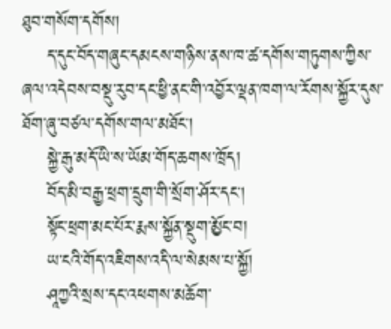ཐུབ་གསོག་དགོས།
    ད་དུང་བོད་གཞུང་དམངས་གཉིས་ནས་ཁ་ཚ་དགོས་གཏུགས་ཀྱིས་ཞལ་འདེབས་བསྡུ་རུབ་དང་ཕྱི་ནང་གི་འབྱོར་ལྡན་ཁག་ལ་རོགས་སྐྱོར་དུས་ཐོག་ཞུ་བཙལ་དགོས་གལ་མཐོང།
    སྐྱེ་རྒུ་མདོ་ཡི་ས་ཡོམ་གོད་ཆགས་ཁྲོད།
    བོད་མི་བརྒྱ་ཕྲག་དྲུག་གི་སྲོག་ཤོར་དང།
    སྟོང་ཕྲག་མང་པོར་རྨས་སྐྱོན་སྡུག་མྱོང་བ།
    ཡ་ངའི་གོད་འཇིགས་འདི་ལ་སེམས་པ་སྐྱོ།
    ཤཱཀྱའི་སྲས་དང་འཕགས་མཆོག་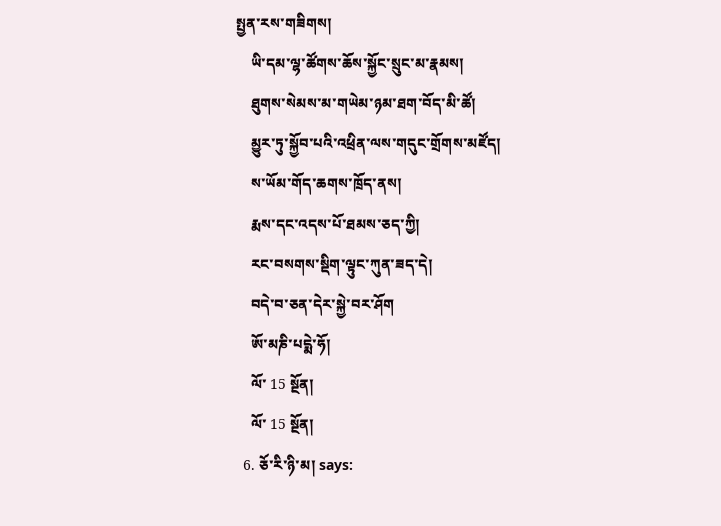སྤྱན་རས་གཟིགས།
    ཡི་དམ་ལྷ་ཚོགས་ཆོས་སྐྱོང་སྲུང་མ་རྣམས།
    ཐུགས་སེམས་མ་གཡེམ་ཉམ་ཐག་བོད་མི་ཚོ།
    མྱུར་ཏུ་སྐྱོབ་པའི་འཕྲིན་ལས་གདུང་གྲོགས་མཛོད།
    ས་ཡོམ་གོད་ཆགས་ཁྲོད་ནས།
    རྨས་དང་འདས་པོ་ཐམས་ཅད་ཀྱི།
    རང་བསགས་སྡིག་ལྟུང་ཀུན་ཟད་དེ།
    བདེ་བ་ཅན་དེར་སྐྱེ་བར་ཤོག
    ཨོ་མཎི་པདྨེ་ཧོ།
    ལོ་ 15 སྔོན།
    ལོ་ 15 སྔོན།
  6. ཅོ་རི་ཉི་མ། says: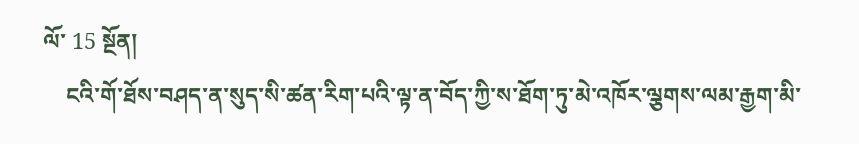ལོ་ 15 སྔོན།
    ངའི་གོ་ཐོས་བཤད་ན་སུད་སི་ཚན་རིག་པའི་ལྟ་ན་བོད་ཀྱི་ས་ཐོག་ཏུ་མེ་འཁོར་ལྕགས་ལམ་རྒྱག་མི་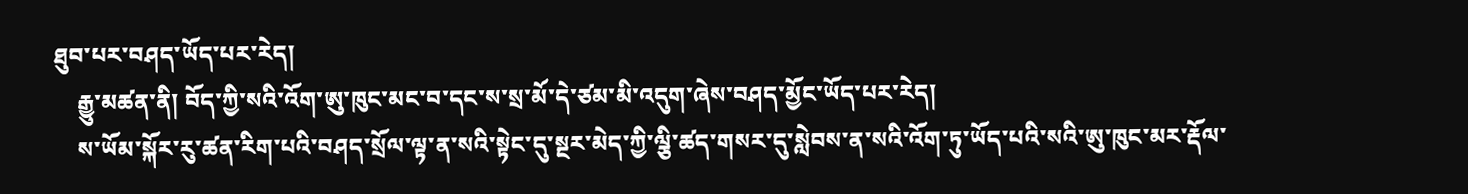ཐུབ་པར་བཤད་ཡོད་པར་རེད།
    རྒྱུ་མཚན་ནི། བོད་ཀྱི་སའི་འོག་ཨུ་ཁུང་མང་བ་དང་ས་སྲ་མོ་དེ་ཙམ་མི་འདུག་ཞེས་བཤད་མྱོང་ཡོད་པར་རེད།
    ས་ཡོམ་སྐོར་རུ་ཚན་རིག་པའི་བཤད་སྲོལ་ལྟ་ན་སའི་སྟེང་དུ་སྔར་མེད་ཀྱི་ལྕི་ཚད་གསར་དུ་སླེབས་ན་སའི་འོག་ཏུ་ཡོད་པའི་སའི་ཨུ་ཁུང་མར་རྡོལ་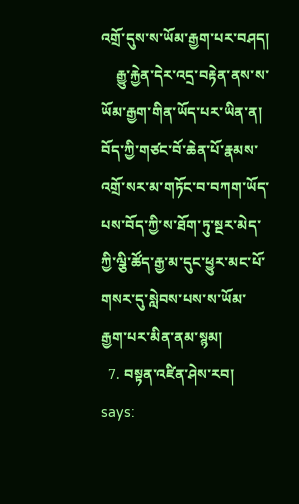འགྲོ་དུས་ས་ཡོམ་རྒྱག་པར་བཤད།
    རྒྱུ་རྐྱེན་དེར་འདྲ་བརྟེན་ནས་ས་ཡོམ་རྒྱག་གིན་ཡོད་པར་ཡིན་ན། བོད་ཀྱི་གཙང་བོ་ཆེན་པོ་རྣམས་འགྲོ་སར་མ་གཏོང་བ་བཀག་ཡོད་པས་བོད་ཀྱི་ས་ཐོག་ཏུ་སྔར་མེད་ཀྱི་ལྕི་ཚོད་རྒྱ་མ་དུང་ཕྱུར་མང་པོ་གསར་དུ་སླེབས་པས་ས་ཡོམ་རྒྱག་པར་མིན་ནམ་སྙམ།
  7. བསྟན་འཛིན་ཤེས་རབ། says: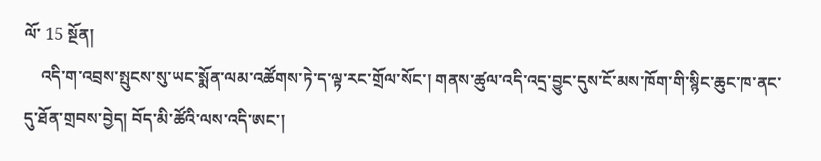ལོ་ 15 སྔོན།
    འདི་ག་འབྲས་སྤུངས་སུ་ཡང་སྨོན་ལམ་འཚོགས་ཏེ་ད་ལྟ་རང་གྲོལ་སོང་། གནས་ཚུལ་འདི་འདྲ་བྱུང་དུས་ངོ་མས་ཁོག་གི་སྙིང་ཆུང་ཁ་ནང་དུ་ཐོན་གྲབས་བྱེད། བོད་མི་ཚོའི་ལས་འདི་ཨང་།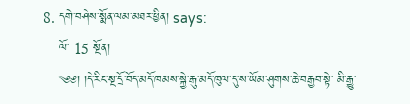8. དགེ་བཤེས་སྨོན་ལམ་མཐར་ཕྱིན། says:
    ལོ་ 15 སྔོན།
    ༄༅། །དེ་རིང་སྔ་དྲོ་བོད་མདོ་ཁམས་སྐྱེ་རྒུ་མདོ་ཁུལ་དུ་ས་ཡོམ་ཤུགས་ཆེ་བརྒྱབ་སྟེ་ མི་རྒྱུ་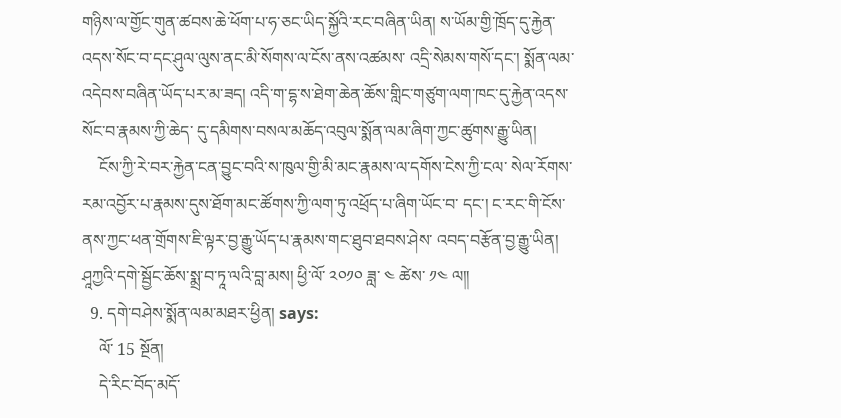གཉིས་ལ་གྱོང་གུན་ཚབས་ཆེ་ཕོག་པ་ཧ་ཅང་ཡིད་སྐྱོའི་རང་བཞིན་ཡིན། ས་ཡོམ་གྱི་ཁྲོད་དུ་རྐྱེན་འདས་སོང་བ་དང་ཤུལ་ལུས་ནང་མི་སོགས་ལ་ངོས་ནས་འཚམས་ འདྲི་སེམས་གསོ་དང་། སྨོན་ལམ་འདེབས་བཞིན་ཡོད་པར་མ་ཟད། འདི་ག་དྷ་ས་ཐེག་ཆེན་ཆོས་གླིང་གཙུག་ལག་ཁང་དུ་རྐྱེན་འདས་སོང་བ་རྣམས་ཀྱི་ཆེད་ དུ་དམིགས་བསལ་མཆོད་འབུལ་སྨོན་ལམ་ཞིག་ཀྱང་ཚུགས་རྒྱུ་ཡིན།
    ངོས་ཀྱི་རེ་བར་རྐྱེན་ངན་བྱུང་བའི་ས་ཁུལ་གྱི་མི་མང་རྣམས་ལ་དགོས་ངེས་ཀྱི་ངལ་ སེལ་རོགས་རམ་འབྱོར་པ་རྣམས་དུས་ཐོག་མང་ཚོགས་ཀྱི་ལག་ཏུ་འཕྲོད་པ་ཞིག་ཡོང་བ་ དང་། ང་རང་གི་ངོས་ནས་ཀྱང་ཕན་གྲོགས་ཇི་ལྟར་བྱ་རྒྱུ་ཡོད་པ་རྣམས་གང་ཐུབ་ཐབས་ཤེས་ འབད་བརྩོན་བྱ་རྒྱུ་ཡིན། ཤཱཀྱའི་དགེ་སྦྱོང་ཆོས་སྨྲ་བ་ཏཱ་ལའི་བླ་མས། ཕྱི་ལོ་ ༢༠༡༠ ཟླ་ ༤ ཚེས་ ༡༤ ལ༎
  9. དགེ་བཤེས་སྨོན་ལམ་མཐར་ཕྱིན། says:
    ལོ་ 15 སྔོན།
    དེ་རིང་བོད་མདོ་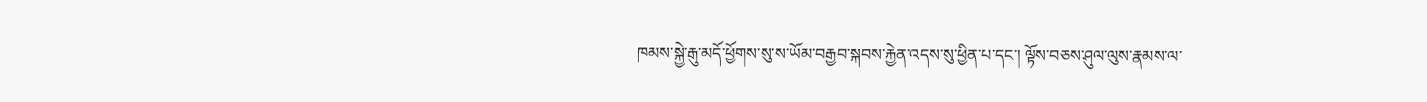ཁམས་སྐྱེ་རྒུ་མདོ་ཕྱོགས་སུ་ས་ཡོམ་བརྒྱབ་སྐབས་རྐྱེན་འདས་སུ་ཕྱིན་པ་དང་། ལྟོས་བཅས་ཤུལ་ལུས་རྣམས་ལ་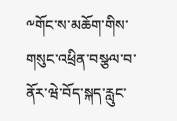༸གོང་ས་མཆོག་གིས་གསུང་འཕྲིན་བསྩལ་བ་ནོར་ཝེ་བོད་སྐད་རླུང་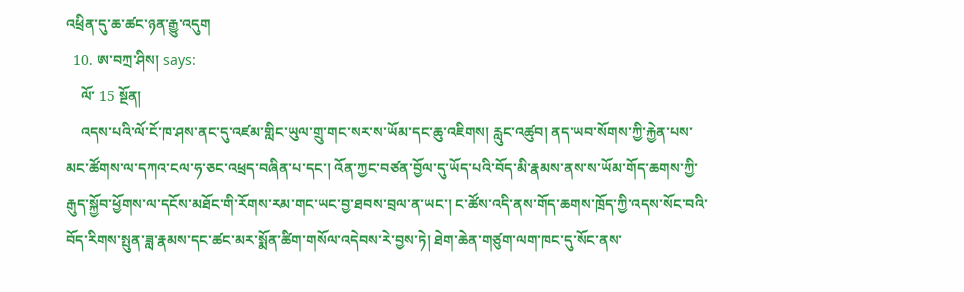འཕྲིན་དུ་ཆ་ཚང་ཉན་རྒྱུ་འདུག
  10. ཨ་བཀྲ་ཤིས། says:
    ལོ་ 15 སྔོན།
    འདས་པའི་ལོ་ངོ་ཁ་ཤས་ནང་དུ་འཛམ་གླིང་ཡུལ་གྲུ་གང་སར་ས་ཡོམ་དང་ཆུ་འཇིགས། རླུང་འཚུབ། ནད་ཡབ་སོགས་ཀྱི་རྐྱེན་པས་མང་ཚོགས་ལ་དཀའ་ངལ་ཧ་ཅང་འཕྲད་བཞིན་པ་དང་། འོན་ཀྱང་བཙན་བྱོལ་དུ་ཡོད་པའི་བོད་མི་རྣམས་ནས་ས་ཡོམ་གོད་ཆགས་ཀྱི་རྒུད་སྐྱོབ་ཕྱོགས་ལ་དངོས་མཐོང་གི་རོགས་རམ་གང་ཡང་བྱ་ཐབས་བྲལ་ན་ཡང་། ང་ཚོས་འདི་ནས་གོད་ཆགས་ཁྲོད་ཀྱི་འདས་སོང་བའི་བོད་རིགས་སྤུན་ཟླ་རྣམས་དང་ཚང་མར་སྨོན་ཚིག་གསོལ་འདེབས་རེ་བྱས་ཏེ། ཐེག་ཆེན་གཙུག་ལག་ཁང་དུ་སོང་ནས་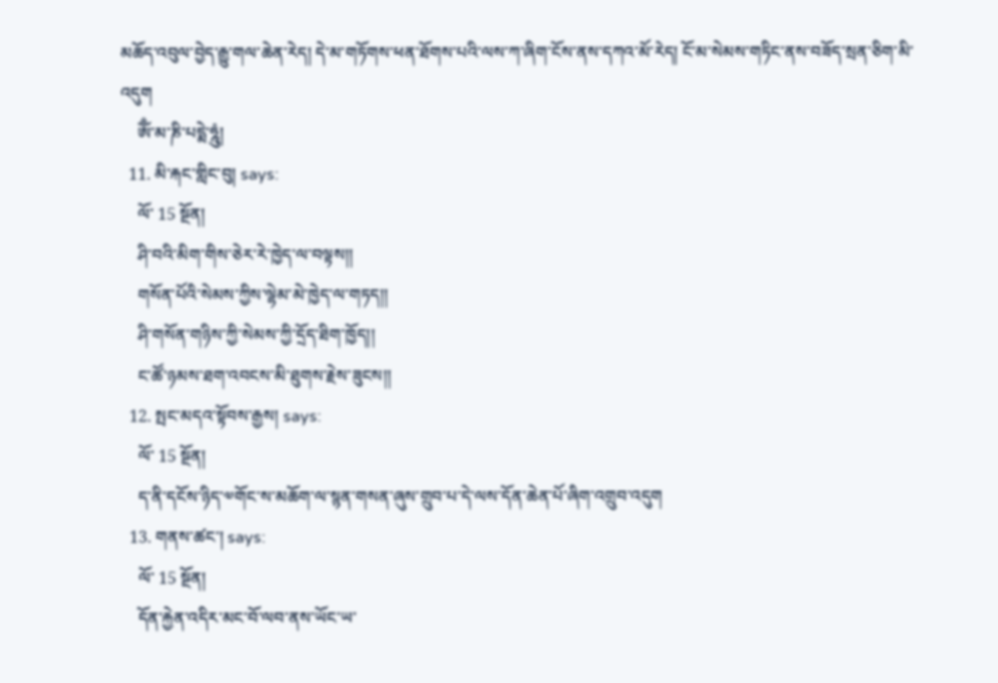མཆོད་འབུལ་བྱེད་རྒྱུ་གལ་ཆེན་རེད། དེ་མ་གཏོགས་ཕན་ཐོགས་པའི་ལས་ཀ་ཞིག་ངོས་ནས་དཀའ་མོ་རེད། ངོ་མ་སེམས་གཏིང་ནས་བཟོད་སྲན་ཅིག་མི་འདུག
    ཨོྃ་མ་ཎི་པདྨེ་ཧྰུཾ།
  11. མི་རྐང་གླིང་བུ། says:
    ལོ་ 15 སྔོན།
    ཤི་བའི་མིག་གིས་ཅེར་རེ་ཁྱེད་ལ་བལྟས།།
    གསོན་པོའི་སེམས་ཀྱིས་ལྷེམ་མེ་ཁྱེད་ལ་གཏད།།
    ཤི་གསོན་གཉིས་ཀྱི་སེམས་ཀྱི་དྲོད་ཐིག་ཁྱོད།།
    ང་ཚོ་ཉམས་ཐག་འབངས་མི་ཐུགས་རྗེས་ཟུངས།།
  12. སྤང་མདའ་སྟོབས་རྒྱས། says:
    ལོ་ 15 སྔོན།
    ད་ནི་དངོས་ཉིད་༧གོང་ས་མཆོག་ལ་སྙན་གསན་ཞུས་གྲུབ་པ་དེ་ལས་དོན་ཆེན་པོ་ཞིག་འགྲུབ་འདུག
  13. གནས་ཚང་། says:
    ལོ་ 15 སྔོན།
    དོན་རྐྱེན་འདིར་མང་བོ་ལབ་ནས་ཡོང་ཡ་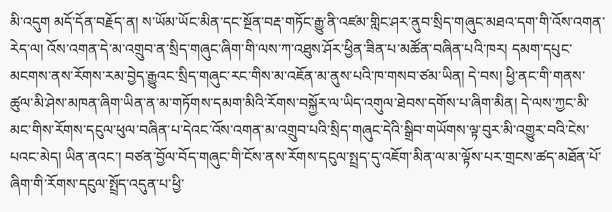མི་འདུག མདོ་དོན་བརྗོད་ན། ས་ཡོམ་ཡོང་མིན་དང་སྔོན་བརྡ་གཏོང་རྒྱུ་ནི་འཛམ་གླིང་ཤར་ནུབ་སྲིད་གཞུང་མཐའ་དག་གི་འོས་འགན་རེད་ལ། འོས་འགན་དེ་མ་འགྲུབ་ན་སྲིད་གཞུང་ཞིག་གི་ལས་ཀ་འཐུས་ཤོར་ཕྱིན་ཟིན་པ་མཚོན་བཞིན་པའི་ཁར། དམག་དཔུང་མངགས་ནས་རོགས་རམ་བྱེད་རྒྱུའང་སྲིད་གཞུང་རང་གིས་མ་འཇོན་མ་ནུས་པའི་ཁ་གསབ་ཙམ་ཡིན། དེ་བས། ཕྱི་ནང་གི་གནས་ཚུལ་མི་ཤེས་མཁན་ཞིག་ཡིན་ན་མ་གཏོགས་དམག་མིའི་རོགས་བསྐྱོར་ལ་ཡིད་འགུལ་ཐེབས་དགོས་པ་ཞིག་མིན། དེ་ལས་ཀྱང་མི་མང་གིས་རོགས་དངུལ་ཕུལ་བཞིན་པ་དེའང་འོས་འགན་མ་འགྲུབ་པའི་སྲིད་གཞུང་དེའི་སྒྲིབ་གཡོགས་ལྟ་བུར་མི་འགྱུར་བའི་ངེས་པའང་མེད། ཡིན་ནའང་། བཙན་བྱོལ་བོད་གཞུང་གི་ངོས་ནས་རོགས་དངུལ་སྤྲད་དུ་འཇོག་མིན་ལ་མ་ལྟོས་པར་གྲངས་ཚད་མཐོན་པོ་ཞིག་གི་རོགས་དངུལ་སྤྲོད་འདུན་པ་ཕྱི་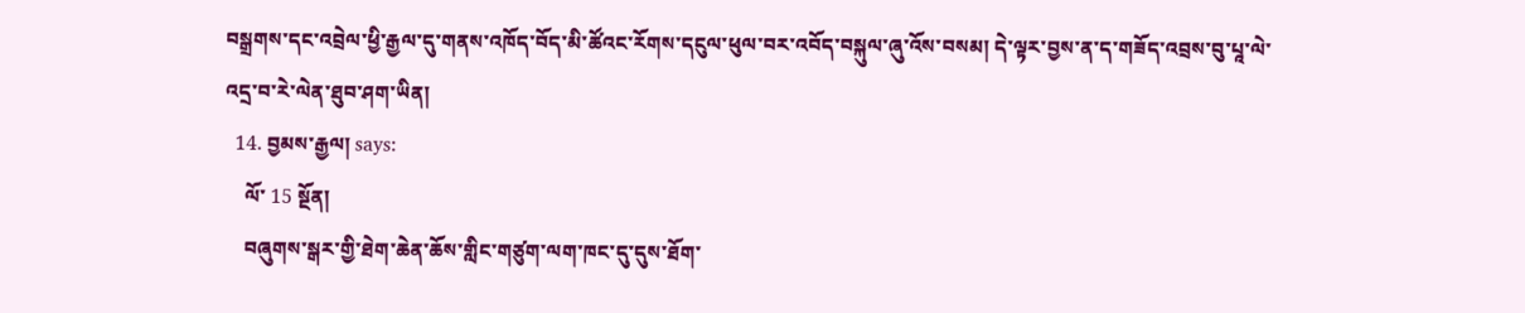བསྒྲགས་དང་འབྲེལ་ཕྱི་རྒྱལ་དུ་གནས་འཁོད་བོད་མི་ཚོའང་རོགས་དངུལ་ཕུལ་བར་འབོད་བསྐུལ་ཞུ་འོས་བསམ། དེ་ལྟར་བྱས་ན་ད་གཟོད་འབྲས་བུ་པཱ་ལེ་འདྲ་བ་རེ་ལེན་ཐུབ་ཤག་ཡིན།
  14. བྱམས་རྒྱལ། says:
    ལོ་ 15 སྔོན།
    བཞུགས་སྒར་གྱི་ཐེག་ཆེན་ཆོས་གླིང་གཙུག་ལག་ཁང་དུ་དུས་ཐོག་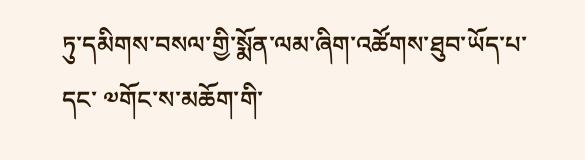ཏུ་དམིགས་བསལ་གྱི་སྨོན་ལམ་ཞིག་འཚོགས་ཐུབ་ཡོད་པ་དང་ ༧གོང་ས་མཆོག་གི་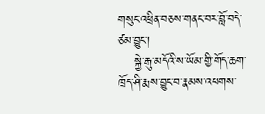གསུང་འཕྲིན་བཅས་གནང་བར་བློ་བདེ་ཙམ་བྱུང་།
    སྐྱེ་རྒུ་མདོའི་ས་ཡོམ་གྱི་གོད་ཆག་ཁྲོད་ཤི་རྨས་བྱུང་བ་རྣམས་འཕགས་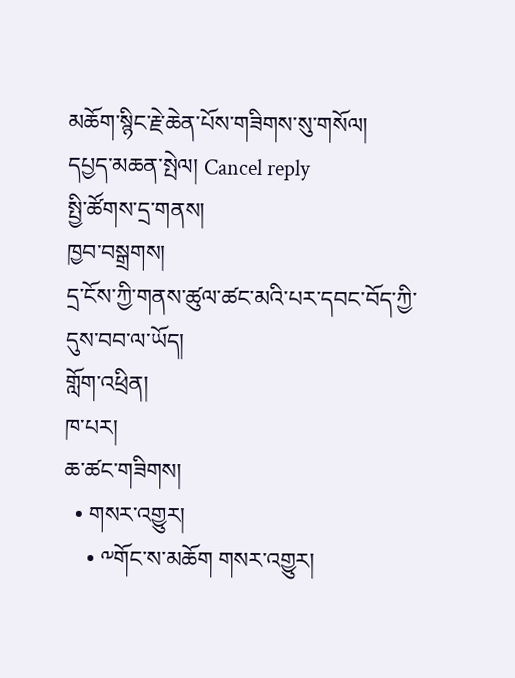མཆོག་སྙིང་རྗེ་ཆེན་པོས་གཟིགས་སུ་གསོལ།
དཔྱད་མཆན་སྤེལ། Cancel reply
སྤྱི་ཚོགས་དྲ་གནས།
ཁྱབ་བསྒྲགས།
དྲ་ངོས་ཀྱི་གནས་ཚུལ་ཚང་མའི་པར་དབང་བོད་ཀྱི་དུས་བབ་ལ་ཡོད།
གློག་འཕྲིན།
ཁ་པར།
ཆ་ཚང་གཟིགས།
  • གསར་འགྱུར།
    • ༸གོང་ས་མཆོག གསར་འགྱུར།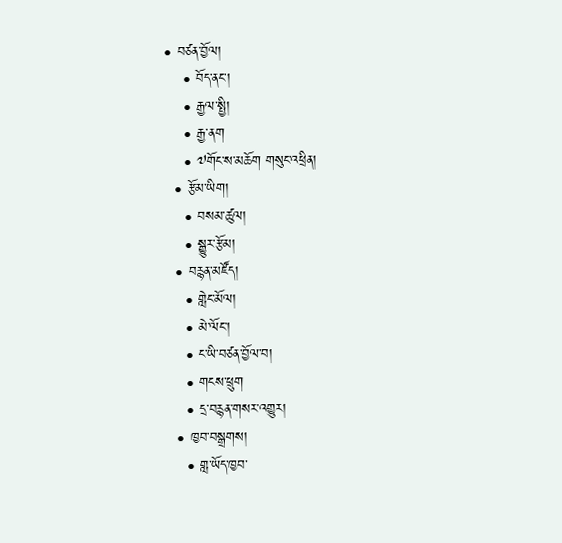• བཙན་བྱོལ།
    • བོད་ནང་།
    • རྒྱལ་སྤྱི།
    • རྒྱ་ནག
    • ༧གོང་ས་མཆོག གསུང་འཕྲིན།
  • རྩོམ་ཡིག།
    • བསམ་ཚུལ།
    • སྒྱུར་རྩོམ།
  • བརྙན་མཛོད།
    • གླེང་མོལ།
    • མེ་ལོང་།
    • ང་ཡི་བཙན་བྱོལ་བ།
    • གངས་ཕྲུག
    • དྲ་བརྙན་གསར་འགྱུར།
  • ཁྱབ་བསྒྲགས།
    • གླ་ཡོད་ཁྱབ་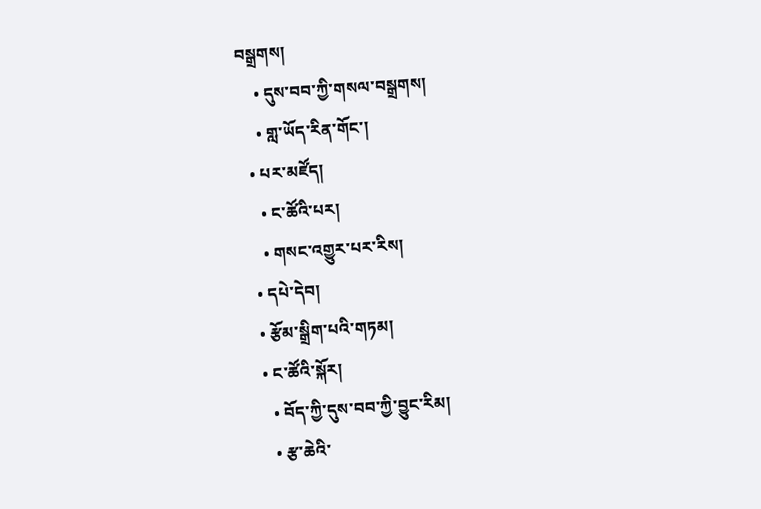བསྒྲགས།
    • དུས་བབ་ཀྱི་གསལ་བསྒྲགས།
    • གླ་ཡོད་རིན་གོང་།
  • པར་མཛོད།
    • ང་ཚོའི་པར།
    • གསང་འགྱུར་པར་རིས།
  • དཔེ་དེབ།
  • རྩོམ་སྒྲིག་པའི་གཏམ།
  • ང་ཚོའི་སྐོར།
    • བོད་ཀྱི་དུས་བབ་ཀྱི་བྱུང་རིམ།
    • རྩ་ཆེའི་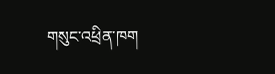གསུང་འཕྲིན་ཁག